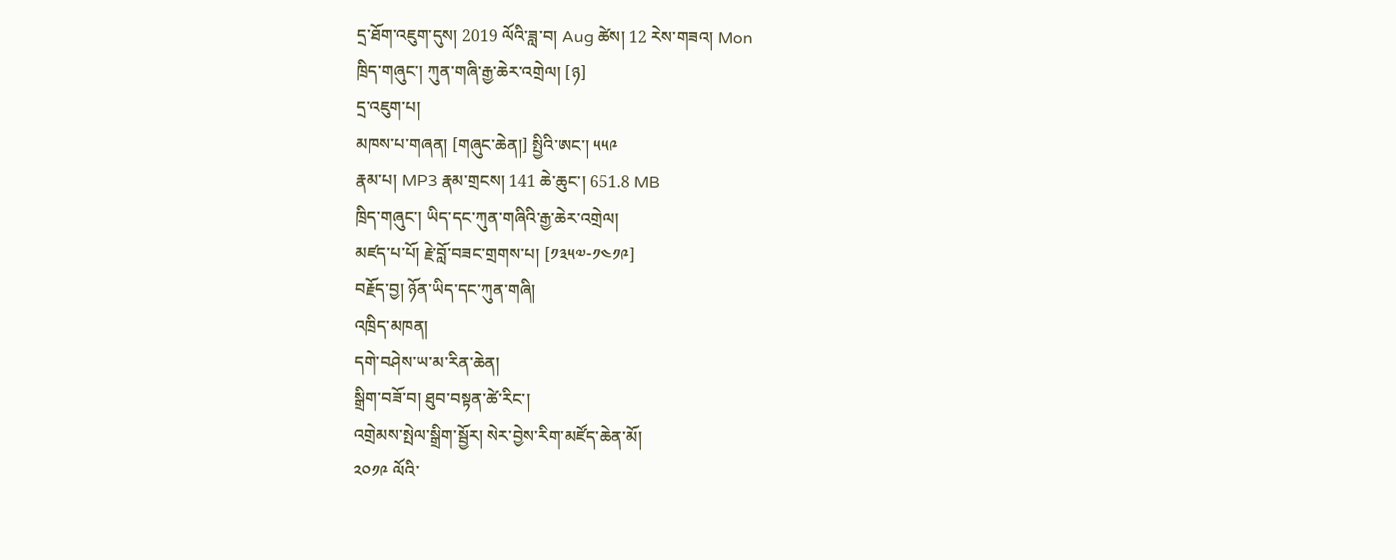དྲ་ཐོག་འཇུག་དུས། 2019 ལོའི་ཟླ་བ། Aug ཚེས། 12 རེས་གཟའ། Mon
ཁྲིད་གཞུང་། ཀུན་གཞི་རྒྱ་ཆེར་འགྲེལ། [ཉ]
དྲ་འཇུག་པ།
མཁས་པ་གཞན། [གཞུང་ཆེན།] སྤྱིའི་ཨང་། ༥༥༩
རྣམ་པ། MP3 རྣམ་གྲངས། 141 ཆེ་ཆུང་། 651.8 MB
ཁྲིད་གཞུང་། ཡིད་དང་ཀུན་གཞིའི་རྒྱ་ཆེར་འགྲེལ།
མཛད་པ་པོ། རྗེ་བློ་བཟང་གྲགས་པ། [༡༣༥༧-༡༤༡༩]
བརྗོད་བྱ། ཉོན་ཡིད་དང་ཀུན་གཞི།
འཁྲིད་མཁན།
དགེ་བཤེས་ཡ་མ་རིན་ཆེན།
སྒྲིག་བཟོ་བ། ཐུབ་བསྟན་ཚེ་རིང་།
འགྲེམས་སྤེལ་སྒྲིག་སྦྱོར། སེར་བྱེས་རིག་མཛོད་ཆེན་མོ།
༢༠༡༩ ལོའི་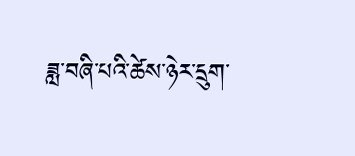ཟླ་བཞི་པའི་ཚེས་ཉེར་དྲུག་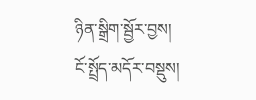ཉིན་སྒྲིག་སྦྱོར་བྱས།
ངོ་སྤྲོད་མདོར་བསྡུས།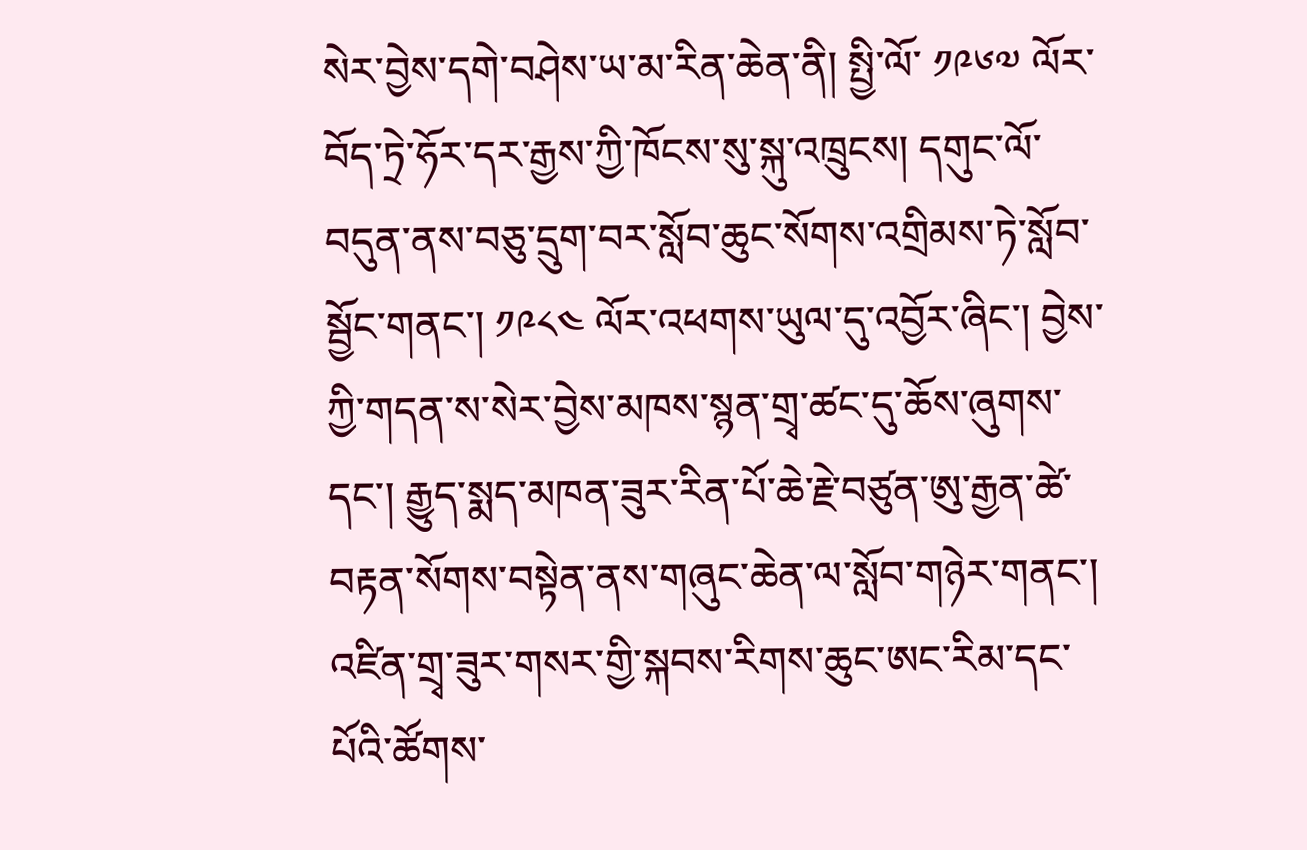སེར་བྱེས་དགེ་བཤེས་ཡ་མ་རིན་ཆེན་ནི། སྤྱི་ལོ་ ༡༩༦༧ ལོར་བོད་ཏྲེ་ཧོར་དར་རྒྱས་ཀྱི་ཁོངས་སུ་སྐུ་འཁྲུངས། དགུང་ལོ་བདུན་ནས་བཅུ་དྲུག་བར་སློབ་ཆུང་སོགས་འགྲིམས་ཏེ་སློབ་སྦྱོང་གནང་། ༡༩༨༤ ལོར་འཕགས་ཡུལ་དུ་འབྱོར་ཞིང་། བྱེས་ཀྱི་གདན་ས་སེར་བྱེས་མཁས་སྙན་གྲྭ་ཚང་དུ་ཆོས་ཞུགས་དང་། རྒྱུད་སྨད་མཁན་ཟུར་རིན་པོ་ཆེ་རྗེ་བཙུན་ཨུ་རྒྱན་ཚེ་བརྟན་སོགས་བསྟེན་ནས་གཞུང་ཆེན་ལ་སློབ་གཉེར་གནང་། འཛིན་གྲྭ་ཟུར་གསར་གྱི་སྐབས་རིགས་ཆུང་ཨང་རིམ་དང་པོའི་ཚོགས་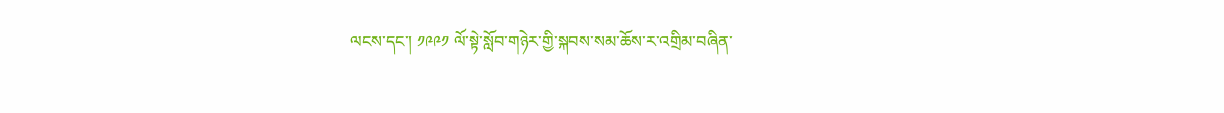ལངས་དང་། ༡༩༩༡ ལོ་སྟེ་སློབ་གཉེར་གྱི་སྐབས་སམ་ཆོས་ར་འགྲིམ་བཞིན་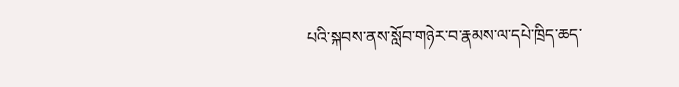པའི་སྐབས་ནས་སློབ་གཉེར་བ་རྣམས་ལ་དཔེ་ཁྲིད་ཆད་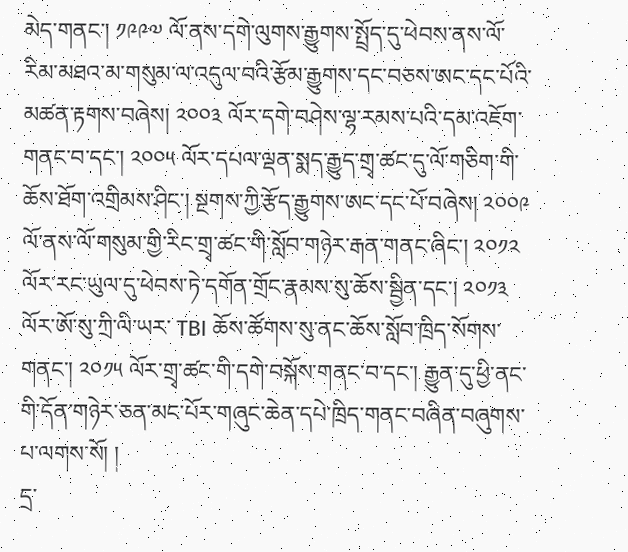མེད་གནང་། ༡༩༩༧ ལོ་ནས་དགེ་ལུགས་རྒྱུགས་སྤྲོད་དུ་ཕེབས་ནས་ལོ་རིམ་མཐའ་མ་གསུམ་ལ་འདུལ་བའི་རྩོམ་རྒྱུགས་དང་བཅས་ཨང་དང་པོའི་མཚན་རྟགས་བཞེས། ༢༠༠༣ ལོར་དགེ་བཤེས་ལྷ་རམས་པའི་དམ་འཇོག་གནང་བ་དང་། ༢༠༠༥ ལོར་དཔལ་ལྡན་སྨད་རྒྱུད་གྲྭ་ཚང་དུ་ལོ་གཅིག་གི་ཆོས་ཐོག་འགྲིམས་ཤིང་། སྔགས་ཀྱི་རྩོད་རྒྱུགས་ཨང་དང་པོ་བཞེས། ༢༠༠༩ ལོ་ནས་ལོ་གསུམ་གྱི་རིང་གྲྭ་ཚང་གི་སློབ་གཉེར་རྒན་གནང་ཞིང་། ༢༠༡༢ ལོར་རང་ཡུལ་དུ་ཕེབས་ཏེ་དགོན་གྲོང་རྣམས་སུ་ཆོས་སྦྱིན་དང་། ༢༠༡༣ ལོར་ཨོ་སུ་ཀྲི་ལི་ཡར་ TBI ཆོས་ཚོགས་སུ་ནང་ཆོས་སློབ་ཁྲིད་སོགས་གནང་། ༢༠༡༥ ལོར་གྲྭ་ཚང་གི་དགེ་བསྐོས་གནང་བ་དང་། རྒྱུན་དུ་ཕྱི་ནང་གི་དོན་གཉེར་ཅན་མང་པོར་གཞུང་ཆེན་དཔེ་ཁྲིད་གནང་བཞིན་བཞུགས་པ་ལགས་སོ། །
དྲ་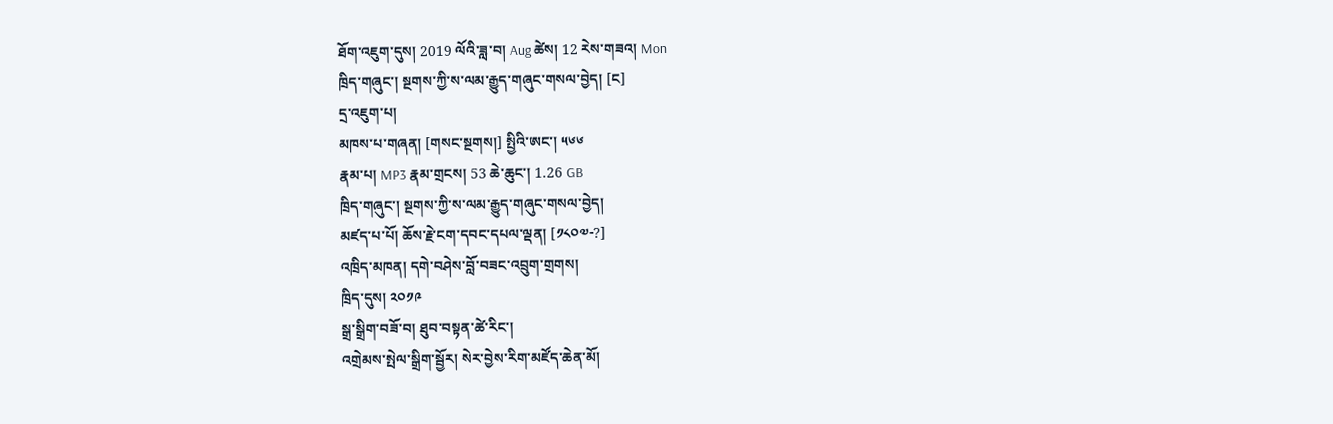ཐོག་འཇུག་དུས། 2019 ལོའི་ཟླ་བ། Aug ཚེས། 12 རེས་གཟའ། Mon
ཁྲིད་གཞུང་། སྔགས་ཀྱི་ས་ལམ་རྒྱུད་གཞུང་གསལ་བྱེད། [ང]
དྲ་འཇུག་པ།
མཁས་པ་གཞན། [གསང་སྔགས།] སྤྱིའི་ཨང་། ༥༦༦
རྣམ་པ། MP3 རྣམ་གྲངས། 53 ཆེ་ཆུང་། 1.26 GB
ཁྲིད་གཞུང་། སྔགས་ཀྱི་ས་ལམ་རྒྱུད་གཞུང་གསལ་བྱེད།
མཛད་པ་པོ། ཆོས་རྗེ་ངག་དབང་དཔལ་ལྡན། [༡༨༠༧-?]
འཁྲིད་མཁན། དགེ་བཤེས་བློ་བཟང་འབྲུག་གྲགས།
ཁྲིད་དུས། ༢༠༡༩
སྒྲ་སྒྲིག་བཟོ་བ། ཐུབ་བསྟན་ཚེ་རིང་།
འགྲེམས་སྤེལ་སྒྲིག་སྦྱོར། སེར་བྱེས་རིག་མཛོད་ཆེན་མོ།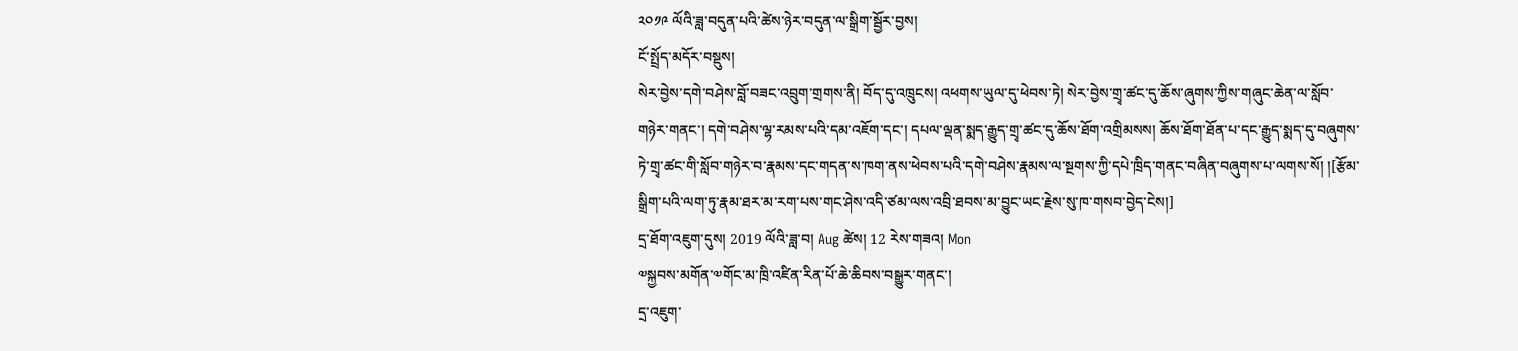༢༠༡༩ ལོའི་ཟླ་བདུན་པའི་ཚེས་ཉེར་བདུན་ལ་སྒྲིག་སྦྱོར་བྱས།
ངོ་སྤྲོད་མདོར་བསྡུས།
སེར་བྱེས་དགེ་བཤེས་བློ་བཟང་འབྲུག་གྲགས་ནི། བོད་དུ་འཁྲུངས། འཕགས་ཡུལ་དུ་ཕེབས་ཏེ། སེར་བྱེས་གྲྭ་ཚང་དུ་ཆོས་ཞུགས་ཀྱིས་གཞུང་ཆེན་ལ་སློབ་གཉེར་གནང་། དགེ་བཤེས་ལྷ་རམས་པའི་དམ་འཇོག་དང་། དཔལ་ལྡན་སྨད་རྒྱུད་གྲྭ་ཚང་དུ་ཆོས་ཐོག་འགྲིམསས། ཆོས་ཐོག་ཐོན་པ་དང་རྒྱུད་སྨད་དུ་བཞུགས་ཏེ་གྲྭ་ཚང་གི་སློབ་གཉེར་བ་རྣམས་དང་གདན་ས་ཁག་ནས་ཕེབས་པའི་དགེ་བཤེས་རྣམས་ལ་སྔགས་ཀྱི་དཔེ་ཁྲིད་གནང་བཞིན་བཞུགས་པ་ལགས་སོ། །[རྩོམ་སྒྲིག་པའི་ལག་ཏུ་རྣམ་ཐར་མ་རག་པས་གང་ཤེས་འདི་ཙམ་ལས་འབྲི་ཐབས་མ་བྱུང་ཡང་རྗེས་སུ་ཁ་གསབ་བྱེད་ངེས།]
དྲ་ཐོག་འཇུག་དུས། 2019 ལོའི་ཟླ་བ། Aug ཚེས། 12 རེས་གཟའ། Mon
༧སྐྱབས་མགོན་༧གོང་མ་ཁྲི་འཛིན་རིན་པོ་ཆེ་ཆིབས་བསྒྱུར་གནང་།
དྲ་འཇུག་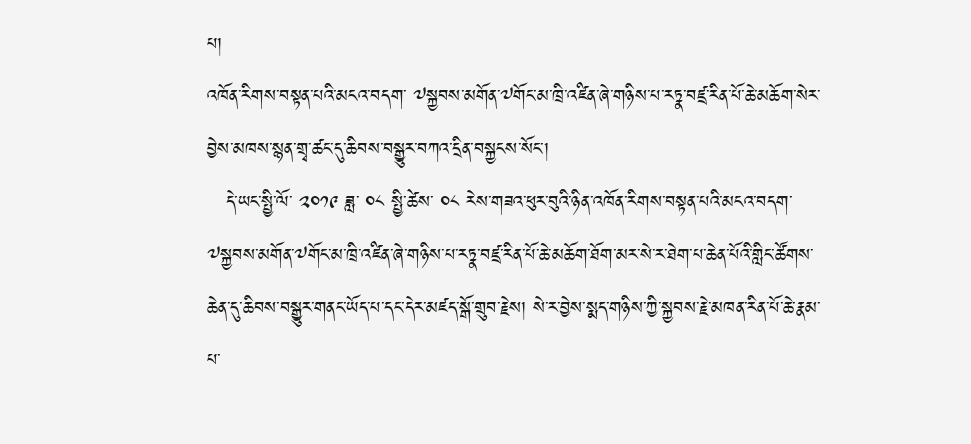པ།
འཁོན་རིགས་བསྟན་པའི་མངའ་བདག་ ༧སྐྱབས་མགོན་༧གོང་མ་ཁྲི་འཛིན་ཞེ་གཉིས་པ་རཏྣ་བཛྲ་རིན་པོ་ཆེ་མཆོག་སེར་བྱེས་མཁས་སྙན་གྲྭ་ཚང་དུ་ཆིབས་བསྒྱུར་བཀའ་དྲིན་བསྐྱངས་སོང་།
   དེ་ཡང་སྤྱི་ལོ་ ༢༠༡༩ ཟླ་ ༠༨ སྤྱི་ཚེས་ ༠༨ རེས་གཟའ་ཕུར་བུའི་ཉིན་འཁོན་རིགས་བསྟན་པའི་མངའ་བདག་ ༧སྐྱབས་མགོན་༧གོང་མ་ཁྲི་འཛིན་ཞེ་གཉིས་པ་རཏྣ་བཛྲ་རིན་པོ་ཆེ་མཆོག་ཐོག་མར་སེ་ར་ཐེག་པ་ཆེན་པོའི་གླིང་ཚོགས་ཆེན་དུ་ཆིབས་བསྒྱུར་གནང་ཡོད་པ་དང་དེར་མཛད་སྒོ་གྲུབ་རྗེས། སེ་ར་བྱེས་སྨད་གཉིས་ཀྱི་སྐྱབས་རྗེ་མཁན་རིན་པོ་ཆེ་རྣམ་པ་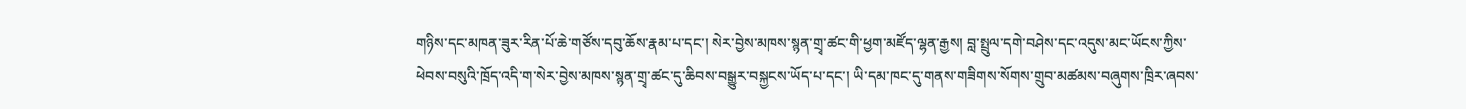གཉིས་དང་མཁན་ཟུར་རིན་པོ་ཆེ་གཙོས་དབུ་ཆོས་རྣམ་པ་དང་། སེར་བྱེས་མཁས་སྙན་གྲྭ་ཚང་གི་ཕྱག་མཛོད་ལྷན་རྒྱས། བླ་སྤྲུལ་དགེ་བཤེས་དང་འདུས་མང་ཡོངས་ཀྱིས་ཕེབས་བསུའི་ཁྲོད་འདི་ག་སེར་བྱེས་མཁས་སྙན་གྲྭ་ཚང་དུ་ཆིབས་བསྒྱུར་བསྐྱངས་ཡོད་པ་དང་། ཡི་དམ་ཁང་དུ་གནས་གཟིགས་སོགས་གྲུབ་མཚམས་བཞུགས་ཁྲིར་ཞབས་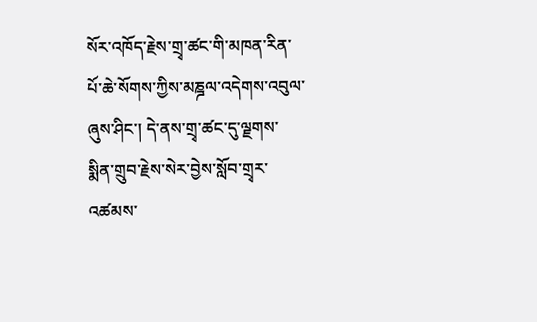སོར་འཁོད་རྗེས་གྲྭ་ཚང་གི་མཁན་རིན་པོ་ཆེ་སོགས་ཀྱིས་མཎྜལ་འདེགས་འབུལ་ཞུས་ཤིང་། དེ་ནས་གྲྭ་ཚང་དུ་ལྗགས་སྨིན་གྲུབ་རྗེས་སེར་བྱེས་སློབ་གྲྭར་འཚམས་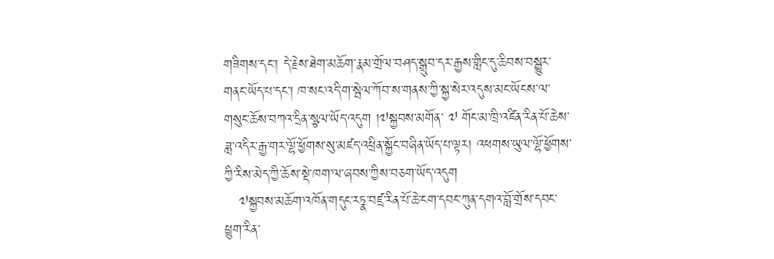གཟིགས་དང་། དེ་རྗེས་ཐེག་མཆོག་རྣམ་གྲོལ་བཤད་སྒྲུབ་དར་རྒྱས་གླིང་དུ་ཆིབས་བསྒྱུར་གནང་ཡོད་པ་དང་། ཁ་སང་འདི་ག་སྦེལ་ཀོབ་ས་གནས་ཀྱི་སྐྱ་སེར་འདུས་མང་ཡོངས་ལ་གསུང་ཆོས་བཀའ་དྲིན་སྩལ་ཡོད་འདུག །༧སྐྱབས་མགོན་ ༧ གོང་མ་ཁྲི་འཛིན་རིན་པོ་ཆེས་ཟླ་འདིར་རྒྱ་གར་ལྷོ་ཕྱོགས་སུ་མཛད་འཕྲིན་སྐྱོང་བཞིན་ཡོད་པ་ལྟར། འཕགས་ཡུལ་ལྷོ་ཕྱོགས་ཀྱི་རིས་མེད་ཀྱི་ཆོས་སྡེ་ཁག་ལ་ཞབས་ཀྱིས་བཅག་ཡོད་འདུག
   ༧སྐྱབས་མཆོག་འཁོན་གདུང་རཏྣ་བཛྲ་རིན་པོ་ཆེ་ངག་དབང་ཀུན་དགའ་བློ་གྲོས་དབང་ཕྱུག་རིན་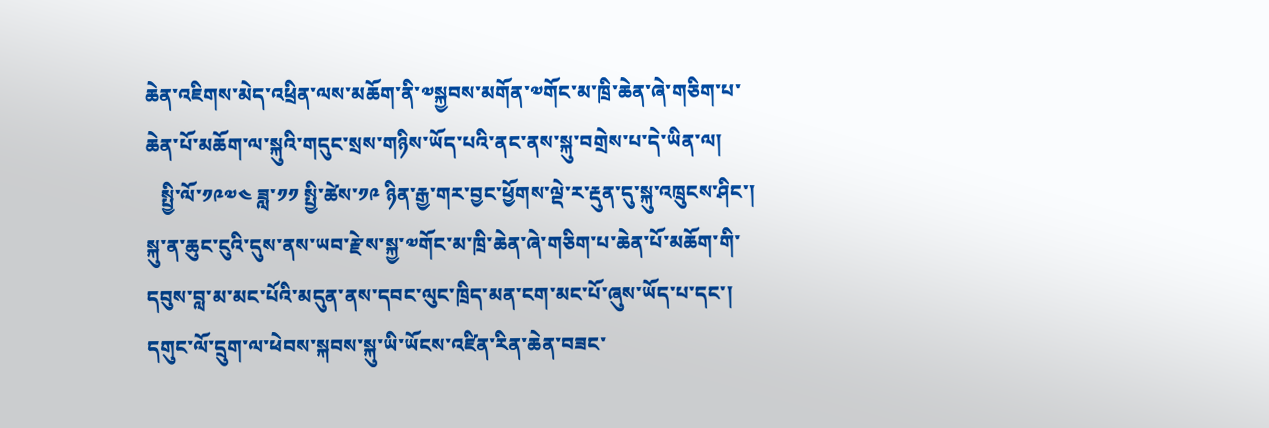ཆེན་འཇིགས་མེད་འཕྲིན་ལས་མཆོག་ནི་༧སྐྱབས་མགོན་༧གོང་མ་ཁྲི་ཆེན་ཞེ་གཅིག་པ་ཆེན་པོ་མཆོག་ལ་སྐུའི་གདུང་སྲས་གཉིས་ཡོད་པའི་ནང་ནས་སྐུ་བགྲེས་པ་དེ་ཡིན་ལ།
   སྤྱི་ལོ་༡༩༧༤ ཟླ་༡༡ སྤྱི་ཚེས་༡༩ ཉིན་རྒྱ་གར་བྱང་ཕྱོགས་ལྡེ་ར་རྡུན་དུ་སྐུ་འཁྲུངས་ཤིང་། སྐུ་ན་ཆུང་ངུའི་དུས་ནས་ཡབ་རྗེ་ས་སྐྱ་༧གོང་མ་ཁྲི་ཆེན་ཞེ་གཅིག་པ་ཆེན་པོ་མཆོག་གི་དབུས་བླ་མ་མང་པོའི་མདུན་ནས་དབང་ལུང་ཁྲིད་མན་ངག་མང་པོ་ཞུས་ཡོད་པ་དང་། དགུང་ལོ་དྲུག་ལ་ཕེབས་སྐབས་སྐུ་ཡི་ཡོངས་འཛིན་རིན་ཆེན་བཟང་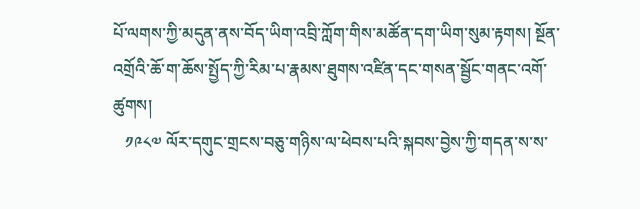པོ་ལགས་ཀྱི་མདུན་ནས་བོད་ཡིག་འབྲི་ཀློག་གིས་མཚོན་དག་ཡིག་སུམ་རྟགས། སྔོན་འགྲོའི་ཆོ་ག་ཆོས་སྤྱོད་ཀྱི་རིམ་པ་རྣམས་ཐུགས་འཛིན་དང་གསན་སྦྱོང་གནང་འགོ་ཚུགས།
   ༡༩༨༧ ལོར་དགུང་གྲངས་བཅུ་གཉིས་ལ་ཕེབས་པའི་སྐབས་བྱེས་ཀྱི་གདན་ས་ས་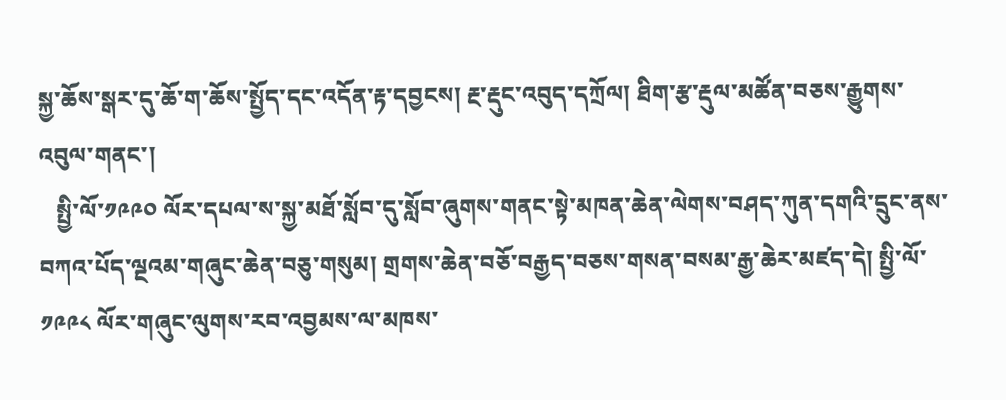སྐྱ་ཆོས་སྒར་དུ་ཆོ་ག་ཆོས་སྤྱོད་དང་འདོན་རྟ་དབྱངས། རྔ་རྡུང་འབུད་དཀྲོལ། ཐིག་རྩ་རྡུལ་མཚོན་བཅས་རྒྱུགས་འབུལ་གནང་།
   སྤྱི་ལོ་༡༩༩༠ ལོར་དཔལ་ས་སྐྱ་མཐོ་སློབ་དུ་སློབ་ཞུགས་གནང་སྟེ་མཁན་ཆེན་ལེགས་བཤད་ཀུན་དགའི་དྲུང་ནས་བཀའ་པོད་ལྔའམ་གཞུང་ཆེན་བཅུ་གསུམ། གྲགས་ཆེན་བཅོ་བརྒྱད་བཅས་གསན་བསམ་རྒྱ་ཆེར་མཛད་དེ། སྤྱི་ལོ་ ༡༩༩༨ ལོར་གཞུང་ལུགས་རབ་འབྱམས་ལ་མཁས་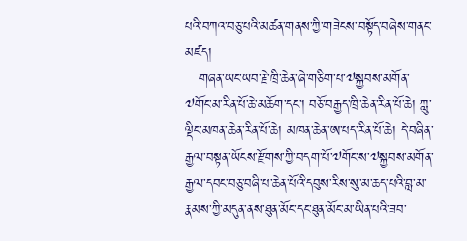པའི་བཀའ་བཅུ་པའི་མཚན་གནས་ཀྱི་གཟེངས་བསྟོད་བཞེས་གནང་མཛད།
   གཞན་ཡང་ཡབ་རྗེ་ཁྲི་ཆེན་ཞེ་གཅིག་པ་༧སྐྱབས་མགོན་༧གོང་མ་རིན་པོ་ཆེ་མཆོག་དང་། བཅོ་བརྒྱད་ཁྲི་ཆེན་རིན་པོ་ཆེ། ཀླུ་ལྡིང་མཁན་ཆེན་རིན་པོ་ཆེ། མཁན་ཆེན་ཨ་པད་རིན་པོ་ཆེ། དེ་བཞིན་རྒྱལ་བསྟན་ཡོངས་རྫོགས་ཀྱི་བདག་པོ་༧གོང་ས་༧སྐྱབས་མགོན་རྒྱལ་དབང་བཅུ་བཞི་པ་ཆེན་པོའི་དབུས་རིས་སུ་མ་ཆད་པའི་བླ་མ་རྣམས་ཀྱི་མདུན་ནས་ཐུན་མོང་དང་ཐུན་མོང་མ་ཡིན་པའི་ཟབ་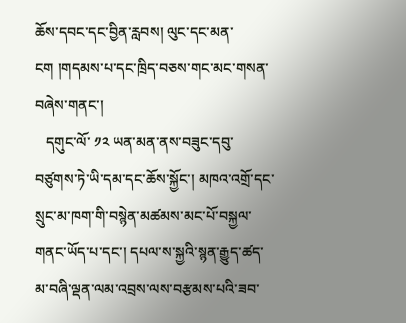ཆོས་དབང་དང་བྱིན་རླབས། ལུང་དང་མན་ངག །གདམས་པ་དང་ཁྲིད་བཅས་གང་མང་གསན་བཞེས་གནང་།
   དགུང་ལོ་ ༡༢ ཡན་མན་ནས་བཟུང་དབུ་བཙུགས་ཏེ་ཡི་དམ་དང་ཆོས་སྐྱོང་། མཁའ་འགྲོ་དང་སྲུང་མ་ཁག་གི་བསྙེན་མཚམས་མང་པོ་བསྐྱལ་གནང་ཡོད་པ་དང་། དཔལ་ས་སྐྱའི་སྙན་རྒྱུད་ཚད་མ་བཞི་ལྡན་ལམ་འབྲས་ལས་བརྩམས་པའི་ཟབ་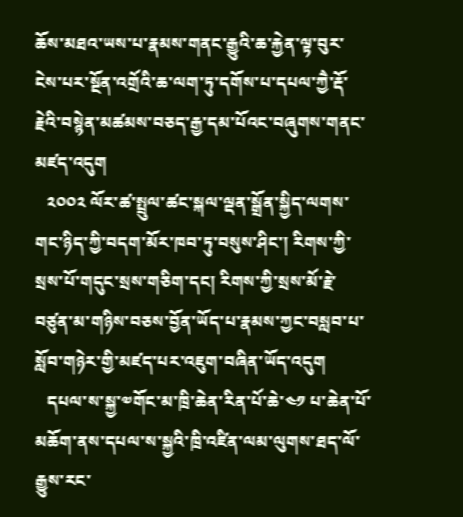ཆོས་མཐའ་ཡས་པ་རྣམས་གནང་རྒྱུའི་ཆ་རྐྱེན་ལྟ་བུར་ངེས་པར་སྔོན་འགྲོའི་ཆ་ལག་ཏུ་དགོས་པ་དཔལ་ཀྱཻ་རྡོ་རྗེའི་བསྙེན་མཚམས་བཅད་རྒྱ་དམ་པོའང་བཞུགས་གནང་མཛད་འདུག
   ༢༠༠༢ ལོར་ཚ་སྤྲུལ་ཚང་སྐལ་ལྡན་སྒྲོན་སྐྱིད་ལགས་གང་ཉིད་ཀྱི་བདག་མོར་ཁབ་ཏུ་བསུས་ཤིང་། རིགས་ཀྱི་སྲས་པོ་གདུང་སྲས་གཅིག་དང། རིགས་ཀྱི་སྲས་མོ་རྗེ་བཙུན་མ་གཉིས་བཅས་བྱོན་ཡོད་པ་རྣམས་ཀྱང་བསླབ་པ་སློབ་གཉེར་གྱི་མཛད་པར་འཇུག་བཞིན་ཡོད་འདུག
   དཔལ་ས་སྐྱ་༧གོང་མ་ཁྲི་ཆེན་རིན་པོ་ཆེ་༤༡ པ་ཆེན་པོ་མཆོག་ནས་དཔལ་ས་སྐྱའི་ཁྲི་འཛིན་ལམ་ལུགས་ཐད་ལོ་རྒྱུས་རང་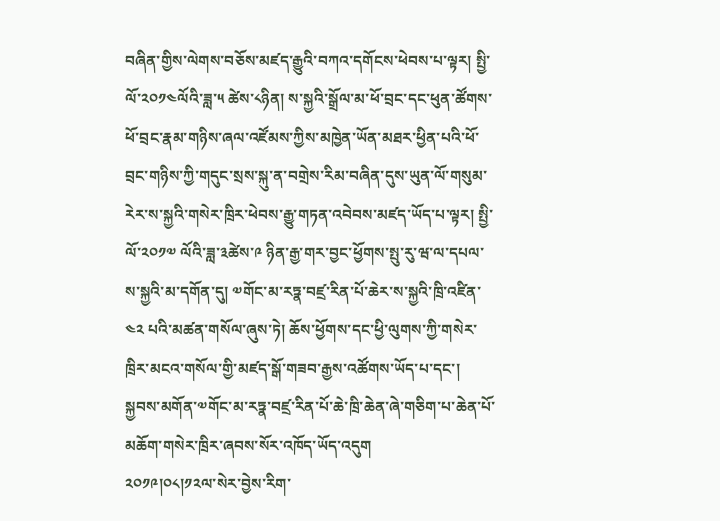བཞིན་གྱིས་ལེགས་བཅོས་མཛད་རྒྱུའི་བཀའ་དགོངས་ཕེབས་པ་ལྟར། སྤྱི་ལོ་༢༠༡༤ལོའི་ཟླ་༥ ཚེས་༨ཉིན། ས་སྐྱའི་སྒྲོལ་མ་ཕོ་བྲང་དང་ཕུན་ཚོགས་ཕོ་བྲང་རྣམ་གཉིས་ཞལ་འཛོམས་ཀྱིས་མཁྱེན་ཡོན་མཐར་ཕྱིན་པའི་ཕོ་བྲང་གཉིས་ཀྱི་གདུང་སྲས་སྐུ་ན་བགྲེས་རིམ་བཞིན་དུས་ཡུན་ལོ་གསུམ་རེར་ས་སྐྱའི་གསེར་ཁྲིར་ཕེབས་རྒྱུ་གཏན་འབེབས་མཛད་ཡོད་པ་ལྟར། སྤྱི་ལོ་༢༠༡༧ ལོའི་ཟླ་༣ཚེས་༩ ཉིན་རྒྱ་གར་བྱང་ཕྱོགས་སྤུ་རུ་ཝ་ལ་དཔལ་ས་སྐྱའི་མ་དགོན་དུ། ༧གོང་མ་རཏྣ་བཛྲ་རིན་པོ་ཆེར་ས་སྐྱའི་ཁྲི་འཛིན་༤༢ པའི་མཚན་གསོལ་ཞུས་ཏེ། ཆོས་ཕྱོགས་དང་ཕྱི་ལུགས་ཀྱི་གསེར་ཁྲིར་མངའ་གསོལ་གྱི་མཛད་སྒོ་གཟབ་རྒྱས་འཚོགས་ཡོད་པ་དང་། སྐྱབས་མགོན་༧གོང་མ་རཏྣ་བཛྲ་རིན་པོ་ཆེ་ཁྲི་ཆེན་ཞེ་གཅིག་པ་ཆེན་པོ་མཆོག་གསེར་ཁྲིར་ཞབས་སོར་འཁོད་ཡོད་འདུག
༢༠༡༩།༠༨།༡༢ལ་སེར་བྱེས་རིག་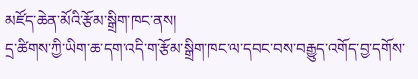མཛོད་ཆེན་མོའི་རྩོམ་སྒྲིག་ཁང་ནས།
དྲ་ཚིགས་ཀྱི་ཡིག་ཆ་དག་འདི་ག་རྩོམ་སྒྲིག་ཁང་ལ་དབང་བས་བརྒྱུད་འགོད་བྱ་དགོས་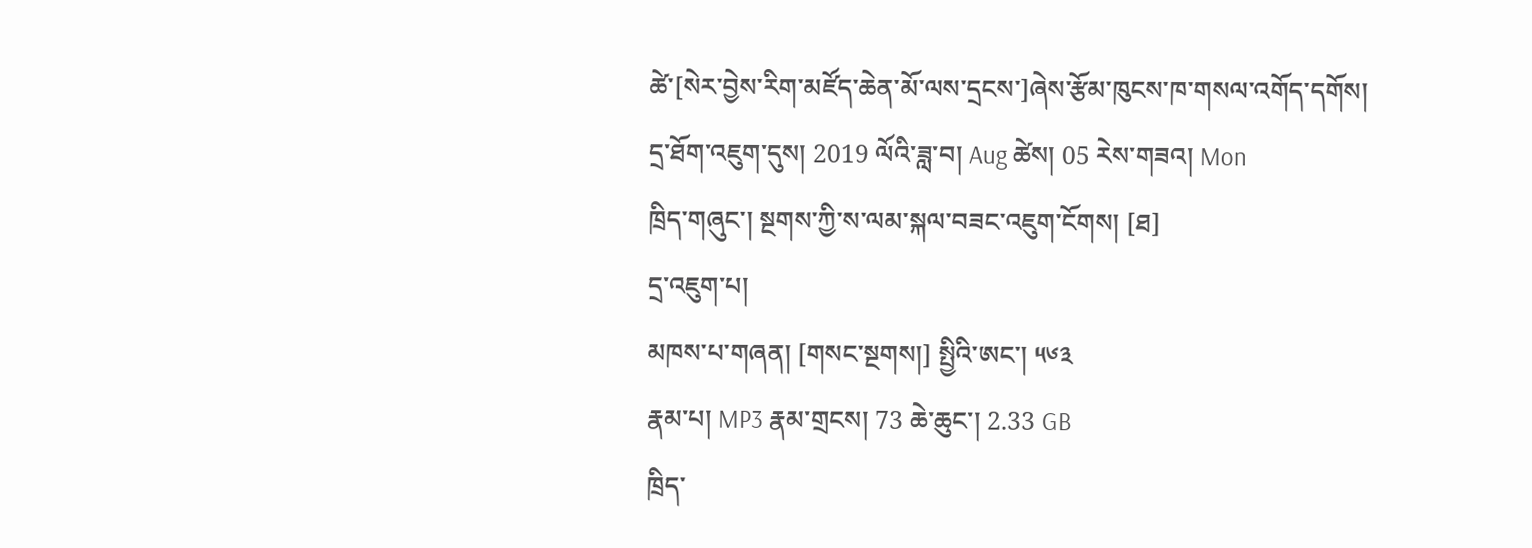ཚེ་[སེར་བྱེས་རིག་མཛོད་ཆེན་མོ་ལས་དྲངས་]ཞེས་རྩོམ་ཁུངས་ཁ་གསལ་འགོད་དགོས།
དྲ་ཐོག་འཇུག་དུས། 2019 ལོའི་ཟླ་བ། Aug ཚེས། 05 རེས་གཟའ། Mon
ཁྲིད་གཞུང་། སྔགས་ཀྱི་ས་ལམ་སྐལ་བཟང་འཇུག་ངོགས། [ཐ]
དྲ་འཇུག་པ།
མཁས་པ་གཞན། [གསང་སྔགས།] སྤྱིའི་ཨང་། ༥༦༣
རྣམ་པ། MP3 རྣམ་གྲངས། 73 ཆེ་ཆུང་། 2.33 GB
ཁྲིད་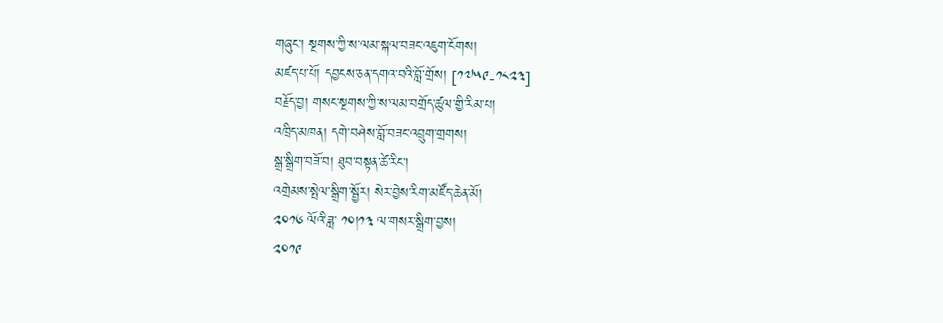གཞུང་། སྔགས་ཀྱི་ས་ལམ་སྐལ་བཟང་འཇུག་ངོགས།
མཛད་པ་པོ། དབྱངས་ཅན་དགའ་བའི་བློ་གྲོས། [༡༧༥༩-༡༨༢༣]
བརྗོད་བྱ། གསང་སྔགས་ཀྱི་ས་ལམ་བགྲོད་ཚུལ་གྱི་རིམ་པ།
འཁྲིད་མཁན། དགེ་བཤེས་བློ་བཟང་འབྲུག་གྲགས།
སྒྲ་སྒྲིག་བཟོ་བ། ཐུབ་བསྟན་ཚེ་རིང་།
འགྲེམས་སྤེལ་སྒྲིག་སྦྱོར། སེར་བྱེས་རིག་མཛོད་ཆེན་མོ།
༢༠༡༦ ལོའི་ཟླ་ ༡༠།༡༣ ལ་གསར་སྒྲིག་བྱས།
༢༠༡༩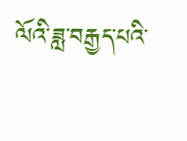ལོའི་ཟླ་བརྒྱད་པའི་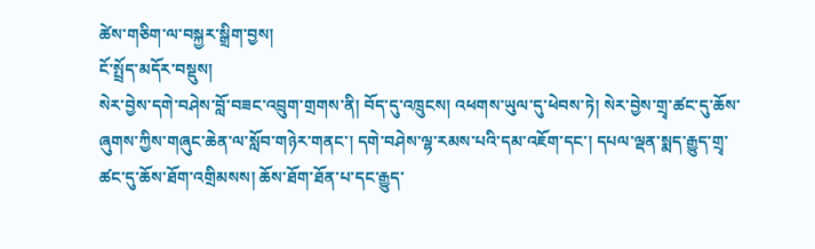ཚེས་གཅིག་ལ་བསྐྱར་སྒྲིག་བྱས།
ངོ་སྤྲོད་མདོར་བསྡུས།
སེར་བྱེས་དགེ་བཤེས་བློ་བཟང་འབྲུག་གྲགས་ནི། བོད་དུ་འཁྲུངས། འཕགས་ཡུལ་དུ་ཕེབས་ཏེ། སེར་བྱེས་གྲྭ་ཚང་དུ་ཆོས་ཞུགས་ཀྱིས་གཞུང་ཆེན་ལ་སློབ་གཉེར་གནང་། དགེ་བཤེས་ལྷ་རམས་པའི་དམ་འཇོག་དང་། དཔལ་ལྡན་སྨད་རྒྱུད་གྲྭ་ཚང་དུ་ཆོས་ཐོག་འགྲིམསས། ཆོས་ཐོག་ཐོན་པ་དང་རྒྱུད་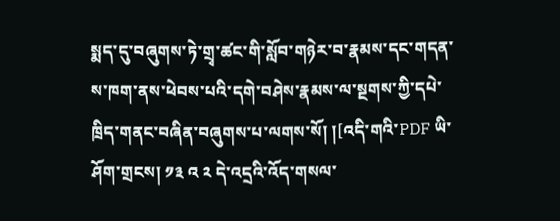སྨད་དུ་བཞུགས་ཏེ་གྲྭ་ཚང་གི་སློབ་གཉེར་བ་རྣམས་དང་གདན་ས་ཁག་ནས་ཕེབས་པའི་དགེ་བཤེས་རྣམས་ལ་སྔགས་ཀྱི་དཔེ་ཁྲིད་གནང་བཞིན་བཞུགས་པ་ལགས་སོ། །[འདི་གའི་PDF ཡི་ཤོག་གྲངས། ༡༣ འ ༢ དེ་འདྲའི་འོད་གསལ་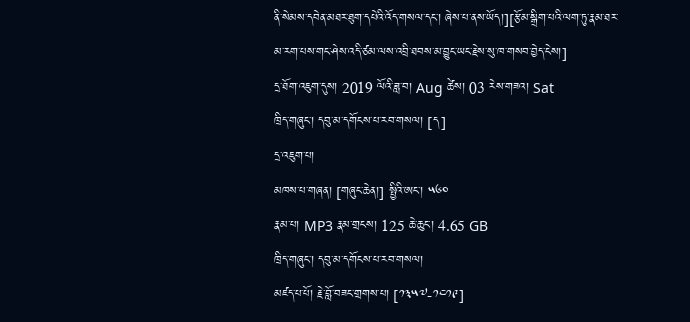ནི་སེམས་དབེན་མཐར་ཐུག་དཔེའི་འོད་གསལ་དང་། ཞེས་པ་ནས་ཡོད།][རྩོམ་སྒྲིག་པའི་ལག་ཏུ་རྣམ་ཐར་མ་རག་པས་གང་ཤེས་འདི་ཙམ་ལས་འབྲི་ཐབས་མ་བྱུང་ཡང་རྗེས་སུ་ཁ་གསབ་བྱེད་ངེས།]
དྲ་ཐོག་འཇུག་དུས། 2019 ལོའི་ཟླ་བ། Aug ཚེས། 03 རེས་གཟའ། Sat
ཁྲིད་གཞུང་། དབུ་མ་དགོངས་པ་རབ་གསལ། [ད]
དྲ་འཇུག་པ།
མཁས་པ་གཞན། [གཞུང་ཆེན།] སྤྱིའི་ཨང་། ༥༦༠
རྣམ་པ། MP3 རྣམ་གྲངས། 125 ཆེ་ཆུང་། 4.65 GB
ཁྲིད་གཞུང་། དབུ་མ་དགོངས་པ་རབ་གསལ།
མཛད་པ་པོ། རྗེ་བློ་བཟང་གྲགས་པ། [༡༣༥༧-༡༤༡༩]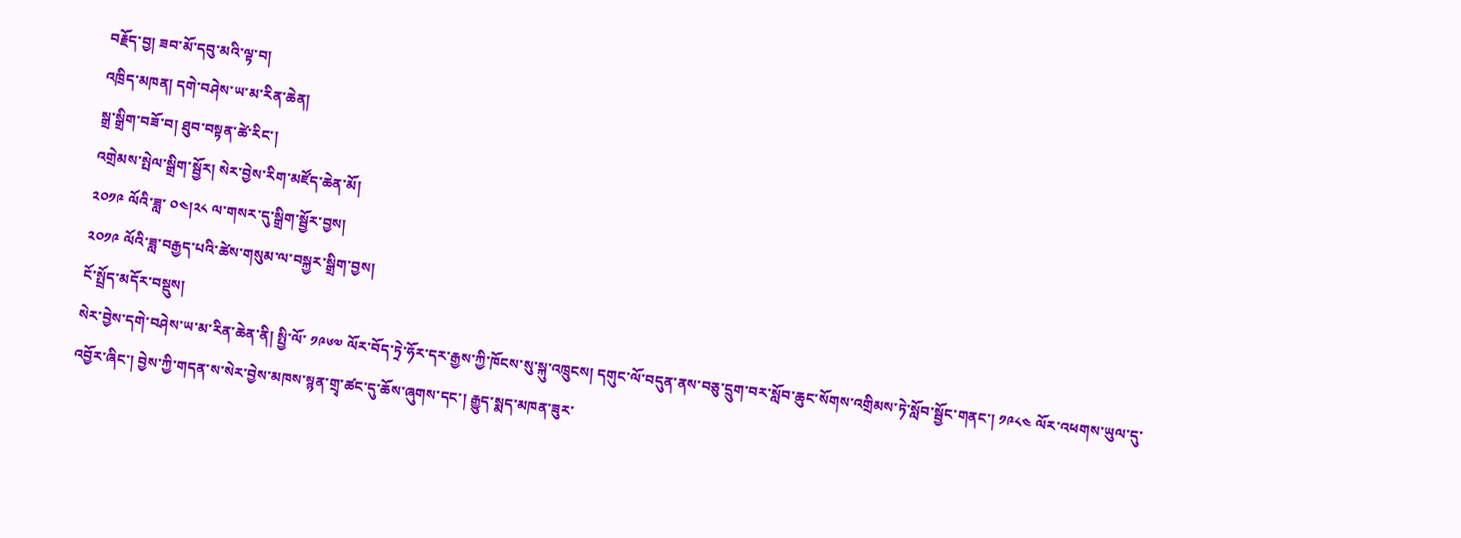བརྗོད་བྱ། ཟབ་མོ་དབུ་མའི་ལྟ་བ།
འཁྲིད་མཁན། དགེ་བཤེས་ཡ་མ་རིན་ཆེན།
སྒྲ་སྒྲིག་བཟོ་བ། ཐུབ་བསྟན་ཚེ་རིང་།
འགྲེམས་སྤེལ་སྒྲིག་སྦྱོར། སེར་བྱེས་རིག་མཛོད་ཆེན་མོ།
༢༠༡༩ ལོའི་ཟླ་ ༠༤།༢༨ ལ་གསར་དུ་སྒྲིག་སྦྱོར་བྱས།
༢༠༡༩ ལོའི་ཟླ་བརྒྱད་པའི་ཚེས་གསུམ་ལ་བསྐྱར་སྒྲིག་བྱས།
ངོ་སྤྲོད་མདོར་བསྡུས།
སེར་བྱེས་དགེ་བཤེས་ཡ་མ་རིན་ཆེན་ནི། སྤྱི་ལོ་ ༡༩༦༧ ལོར་བོད་ཏྲེ་ཧོར་དར་རྒྱས་ཀྱི་ཁོངས་སུ་སྐུ་འཁྲུངས། དགུང་ལོ་བདུན་ནས་བཅུ་དྲུག་བར་སློབ་ཆུང་སོགས་འགྲིམས་ཏེ་སློབ་སྦྱོང་གནང་། ༡༩༨༤ ལོར་འཕགས་ཡུལ་དུ་འབྱོར་ཞིང་། བྱེས་ཀྱི་གདན་ས་སེར་བྱེས་མཁས་སྙན་གྲྭ་ཚང་དུ་ཆོས་ཞུགས་དང་། རྒྱུད་སྨད་མཁན་ཟུར་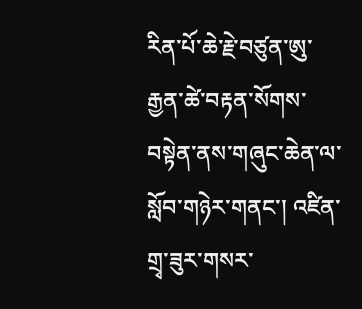རིན་པོ་ཆེ་རྗེ་བཙུན་ཨུ་རྒྱན་ཚེ་བརྟན་སོགས་བསྟེན་ནས་གཞུང་ཆེན་ལ་སློབ་གཉེར་གནང་། འཛིན་གྲྭ་ཟུར་གསར་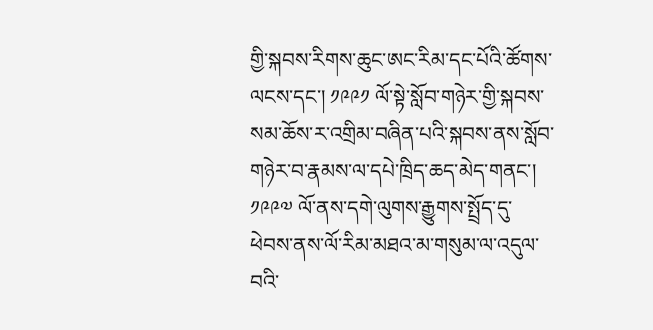གྱི་སྐབས་རིགས་ཆུང་ཨང་རིམ་དང་པོའི་ཚོགས་ལངས་དང་། ༡༩༩༡ ལོ་སྟེ་སློབ་གཉེར་གྱི་སྐབས་སམ་ཆོས་ར་འགྲིམ་བཞིན་པའི་སྐབས་ནས་སློབ་གཉེར་བ་རྣམས་ལ་དཔེ་ཁྲིད་ཆད་མེད་གནང་། ༡༩༩༧ ལོ་ནས་དགེ་ལུགས་རྒྱུགས་སྤྲོད་དུ་ཕེབས་ནས་ལོ་རིམ་མཐའ་མ་གསུམ་ལ་འདུལ་བའི་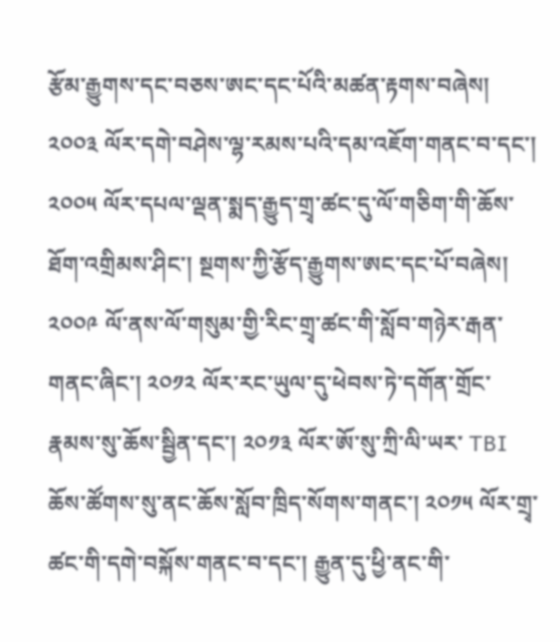རྩོམ་རྒྱུགས་དང་བཅས་ཨང་དང་པོའི་མཚན་རྟགས་བཞེས། ༢༠༠༣ ལོར་དགེ་བཤེས་ལྷ་རམས་པའི་དམ་འཇོག་གནང་བ་དང་། ༢༠༠༥ ལོར་དཔལ་ལྡན་སྨད་རྒྱུད་གྲྭ་ཚང་དུ་ལོ་གཅིག་གི་ཆོས་ཐོག་འགྲིམས་ཤིང་། སྔགས་ཀྱི་རྩོད་རྒྱུགས་ཨང་དང་པོ་བཞེས། ༢༠༠༩ ལོ་ནས་ལོ་གསུམ་གྱི་རིང་གྲྭ་ཚང་གི་སློབ་གཉེར་རྒན་གནང་ཞིང་། ༢༠༡༢ ལོར་རང་ཡུལ་དུ་ཕེབས་ཏེ་དགོན་གྲོང་རྣམས་སུ་ཆོས་སྦྱིན་དང་། ༢༠༡༣ ལོར་ཨོ་སུ་ཀྲི་ལི་ཡར་ TBI ཆོས་ཚོགས་སུ་ནང་ཆོས་སློབ་ཁྲིད་སོགས་གནང་། ༢༠༡༥ ལོར་གྲྭ་ཚང་གི་དགེ་བསྐོས་གནང་བ་དང་། རྒྱུན་དུ་ཕྱི་ནང་གི་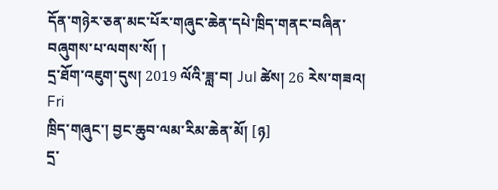དོན་གཉེར་ཅན་མང་པོར་གཞུང་ཆེན་དཔེ་ཁྲིད་གནང་བཞིན་བཞུགས་པ་ལགས་སོ། །
དྲ་ཐོག་འཇུག་དུས། 2019 ལོའི་ཟླ་བ། Jul ཚེས། 26 རེས་གཟའ། Fri
ཁྲིད་གཞུང་། བྱང་ཆུབ་ལམ་རིམ་ཆེན་མོ། [ཉ]
དྲ་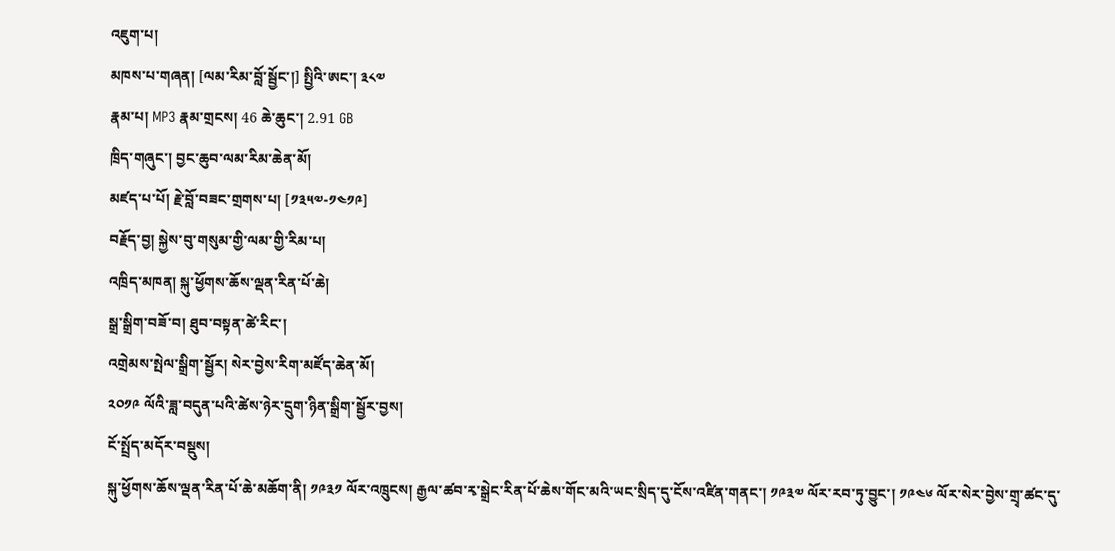འཇུག་པ།
མཁས་པ་གཞན། [ལམ་རིམ་བློ་སྦྱོང་།] སྤྱིའི་ཨང་། ༣༨༧
རྣམ་པ། MP3 རྣམ་གྲངས། 46 ཆེ་ཆུང་། 2.91 GB
ཁྲིད་གཞུང་། བྱང་ཆུབ་ལམ་རིམ་ཆེན་མོ།
མཛད་པ་པོ། རྗེ་བློ་བཟང་གྲགས་པ། [༡༣༥༧-༡༤༡༩]
བརྗོད་བྱ། སྐྱེས་བུ་གསུམ་གྱི་ལམ་གྱི་རིམ་པ།
འཁྲིད་མཁན། སྐུ་ཕྱོགས་ཆོས་ལྡན་རིན་པོ་ཆེ།
སྒྲ་སྒྲིག་བཟོ་བ། ཐུབ་བསྟན་ཚེ་རིང་།
འགྲེམས་སྤེལ་སྒྲིག་སྦྱོར། སེར་བྱེས་རིག་མཛོད་ཆེན་མོ།
༢༠༡༩ ལོའི་ཟླ་བདུན་པའི་ཚེས་ཉེར་དྲུག་ཉིན་སྒྲིག་སྦྱོར་བྱས།
ངོ་སྤྲོད་མདོར་བསྡུས།
སྐུ་ཕྱོགས་ཆོས་ལྡན་རིན་པོ་ཆེ་མཆོག་ནི། ༡༩༣༡ ལོར་འཁྲུངས། རྒྱལ་ཚབ་རྭ་སྒྲེང་རིན་པོ་ཆེས་གོང་མའི་ཡང་སྲིད་དུ་ངོས་འཛིན་གནང་། ༡༩༣༧ ལོར་རབ་ཏུ་བྱུང་། ༡༩༤༦ ལོར་སེར་བྱེས་གྲྭ་ཚང་དུ་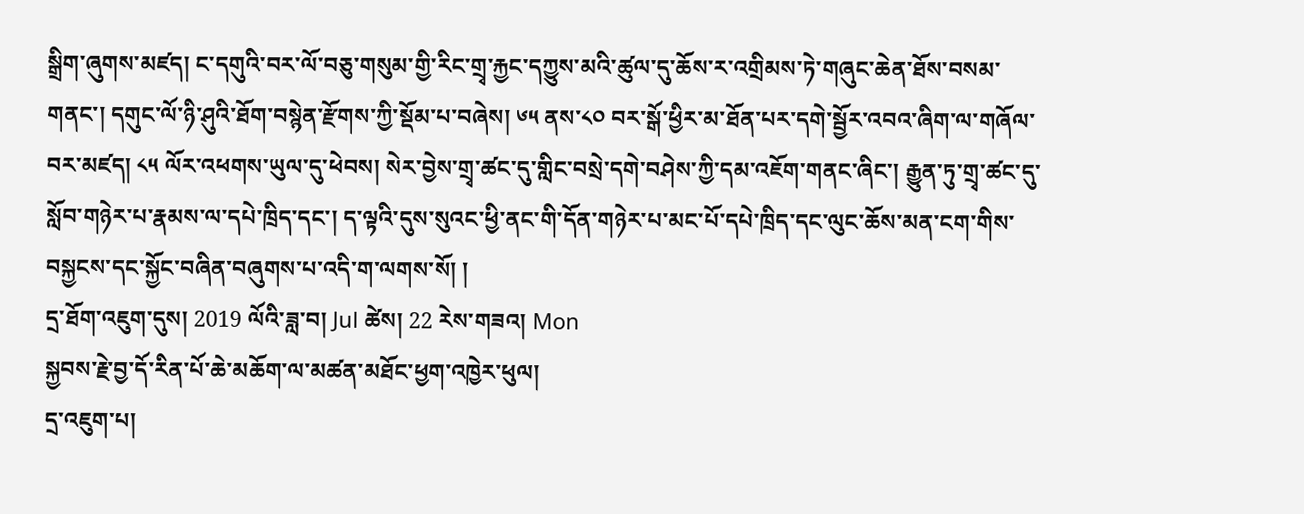སྒྲིག་ཞུགས་མཛད། ང་དགུའི་བར་ལོ་བཅུ་གསུམ་གྱི་རིང་གྲྭ་རྐྱང་དཀྱུས་མའི་ཚུལ་དུ་ཆོས་ར་འགྲིམས་ཏེ་གཞུང་ཆེན་ཐོས་བསམ་གནང་། དགུང་ལོ་ཉི་ཤུའི་ཐོག་བསྙེན་རྫོགས་ཀྱི་སྡོམ་པ་བཞེས། ༦༥ ནས་༨༠ བར་སྒོ་ཕྱིར་མ་ཐོན་པར་དགེ་སྦྱོར་འབའ་ཞིག་ལ་གཞོལ་བར་མཛད། ༨༥ ལོར་འཕགས་ཡུལ་དུ་ཕེབས། སེར་བྱེས་གྲྭ་ཚང་དུ་གླིང་བསྲེ་དགེ་བཤེས་ཀྱི་དམ་འཇོག་གནང་ཞིང་། རྒྱུན་ཏུ་གྲྭ་ཚང་དུ་སློབ་གཉེར་པ་རྣམས་ལ་དཔེ་ཁྲིད་དང་། ད་ལྟའི་དུས་སུའང་ཕྱི་ནང་གི་དོན་གཉེར་པ་མང་པོ་དཔེ་ཁྲིད་དང་ལུང་ཆོས་མན་ངག་གིས་བསྐྱངས་དང་སྐྱོང་བཞིན་བཞུགས་པ་འདི་ག་ལགས་སོ། །
དྲ་ཐོག་འཇུག་དུས། 2019 ལོའི་ཟླ་བ། Jul ཚེས། 22 རེས་གཟའ། Mon
སྐྱབས་རྗེ་བྱ་དོ་རིན་པོ་ཆེ་མཆོག་ལ་མཚན་མཐོང་ཕྱག་འཁྱེར་ཕུལ།
དྲ་འཇུག་པ།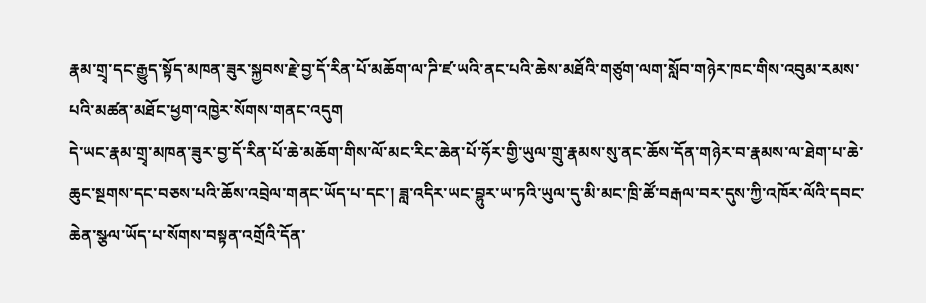རྣམ་གྲྭ་དང་རྒྱུད་སྟོད་མཁན་ཟུར་སྐྱབས་རྗེ་བྱ་དོ་རིན་པོ་མཆོག་ལ་ཌི་ཛ་ཡའི་ནང་པའི་ཆེས་མཐོའི་གཙུག་ལག་སློབ་གཉེར་ཁང་གིས་འབུམ་རམས་པའི་མཚན་མཐོང་ཕྱག་འཁྱེར་སོགས་གནང་འདུག
དེ་ཡང་རྣམ་གྲྭ་མཁན་ཟུར་བྱ་དོ་རིན་པོ་ཆེ་མཆོག་གིས་ལོ་མང་རིང་ཆེན་པོ་ཧོར་གྱི་ཡུལ་གྲུ་རྣམས་སུ་ནང་ཆོས་དོན་གཉེར་བ་རྣམས་ལ་ཐེག་པ་ཆེ་ཆུང་སྔགས་དང་བཅས་པའི་ཆོས་འབྲེལ་གནང་ཡོད་པ་དང་། ཟླ་འདིར་ཡང་བྷུར་ཡ་ཏའི་ཡུལ་དུ་མི་མང་ཁྲི་ཚོ་བརྒལ་བར་དུས་ཀྱི་འཁོར་ལོའི་དབང་ཆེན་སྩལ་ཡོད་པ་སོགས་བསྟན་འགྲོའི་དོན་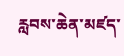རླབས་ཆེན་མཛད་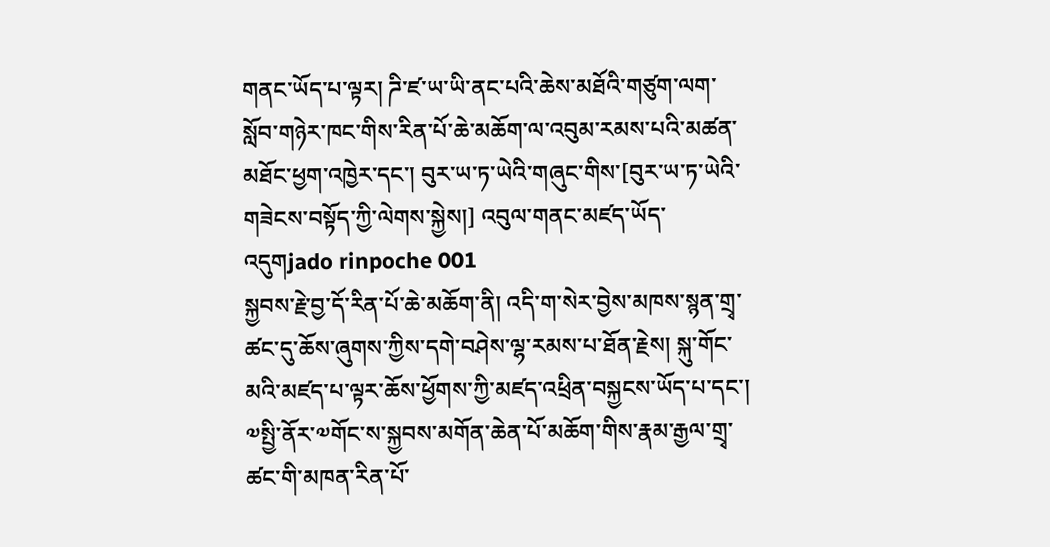གནང་ཡོད་པ་ལྟར། ཌི་ཛ་ཡ་ཡི་ནང་པའི་ཆེས་མཐོའི་གཙུག་ལག་སློབ་གཉེར་ཁང་གིས་རིན་པོ་ཆེ་མཆོག་ལ་འབུམ་རམས་པའི་མཚན་མཐོང་ཕྱག་འཁྱེར་དང་། བུར་ཡ་ཏ་ཡེའི་གཞུང་གིས་[བུར་ཡ་ཏ་ཡེའི་གཟེངས་བསྟོད་ཀྱི་ལེགས་སྐྱེས།] འབུལ་གནང་མཛད་ཡོད་འདུགjado rinpoche 001
སྐྱབས་རྗེ་བྱ་དོ་རིན་པོ་ཆེ་མཆོག་ནི། འདི་ག་སེར་བྱེས་མཁས་སྙན་གྲྭ་ཚང་དུ་ཆོས་ཞུགས་ཀྱིས་དགེ་བཤེས་ལྷ་རམས་པ་ཐོན་རྗེས། སྐུ་གོང་མའི་མཛད་པ་ལྟར་ཆོས་ཕྱོགས་ཀྱི་མཛད་འཕྲིན་བསྐྱངས་ཡོད་པ་དང་། ༧སྤྱི་ནོར་༧གོང་ས་སྐྱབས་མགོན་ཆེན་པོ་མཆོག་གིས་རྣམ་རྒྱལ་གྲྭ་ཚང་གི་མཁན་རིན་པོ་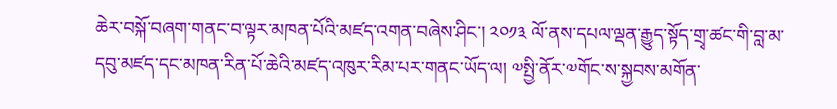ཆེར་བསྐོ་བཞག་གནང་བ་ལྟར་མཁན་པོའི་མཛད་འགན་བཞེས་ཤིང་། ༢༠༡༣ ལོ་ནས་དཔལ་ལྡན་རྒྱུད་སྟོད་གྲྭ་ཚང་གི་བླ་མ་དབུ་མཛད་དང་མཁན་རིན་པོ་ཆེའི་མཛད་འཁུར་རིམ་པར་གནང་ཡོད་ལ། ༧སྤྱི་ནོར་༧གོང་ས་སྐྱབས་མགོན་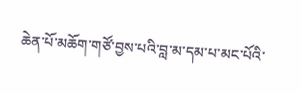ཆེན་པོ་མཆོག་གཙོ་བྱས་པའི་བླ་མ་དམ་པ་མང་པོའི་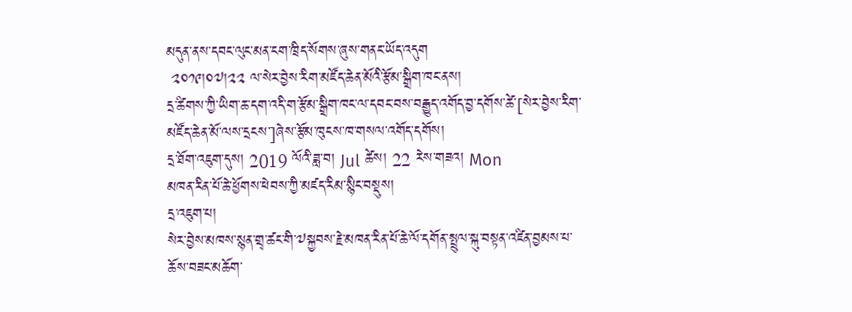མདུན་ནས་དབང་ལུང་མན་ངག་ཁྲིད་སོགས་ཞུས་གནང་ཡོད་འདུག
 ༢༠༡༩།༠༧།༢༢ ལ་སེར་བྱེས་རིག་མཛོད་ཆེན་མོའི་རྩོམ་སྒྲིག་ཁང་ནས།
དྲ་ཚིགས་ཀྱི་ཡིག་ཆ་དག་འདི་ག་རྩོམ་སྒྲིག་ཁང་ལ་དབང་བས་བརྒྱུད་འགོད་བྱ་དགོས་ཚེ་[སེར་བྱེས་རིག་མཛོད་ཆེན་མོ་ལས་དྲངས་]ཞེས་རྩོམ་ཁུངས་ཁ་གསལ་འགོད་དགོས།
དྲ་ཐོག་འཇུག་དུས། 2019 ལོའི་ཟླ་བ། Jul ཚེས། 22 རེས་གཟའ། Mon
མཁན་རིན་པོ་ཆེ་ཕྱོགས་ཕེབས་ཀྱི་མཛད་རིམ་སྙིང་བསྡུས།
དྲ་འཇུག་པ།
སེར་བྱེས་མཁས་སྙན་གྲྭ་ཚང་གི་༧སྐྱབས་རྗེ་མཁན་རིན་པོ་ཆེ་ལོ་དགོན་སྤྲུལ་སྐུ་བསྟན་འཛིན་བྱམས་པ་ཆོས་བཟང་མཆོག་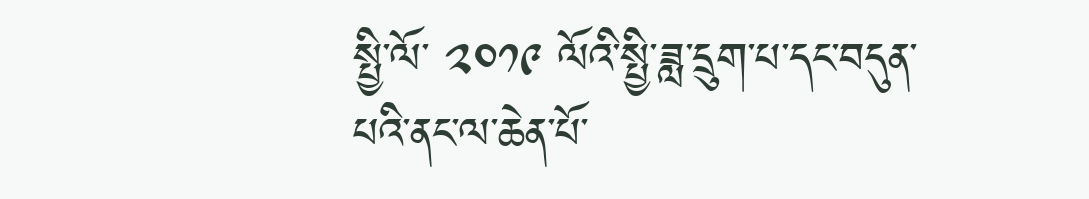སྤྱི་ལོ་ ༢༠༡༩ ལོའི་སྤྱི་ཟླ་དྲུག་པ་དང་བདུན་པའི་ནང་ལ་ཆེན་པོ་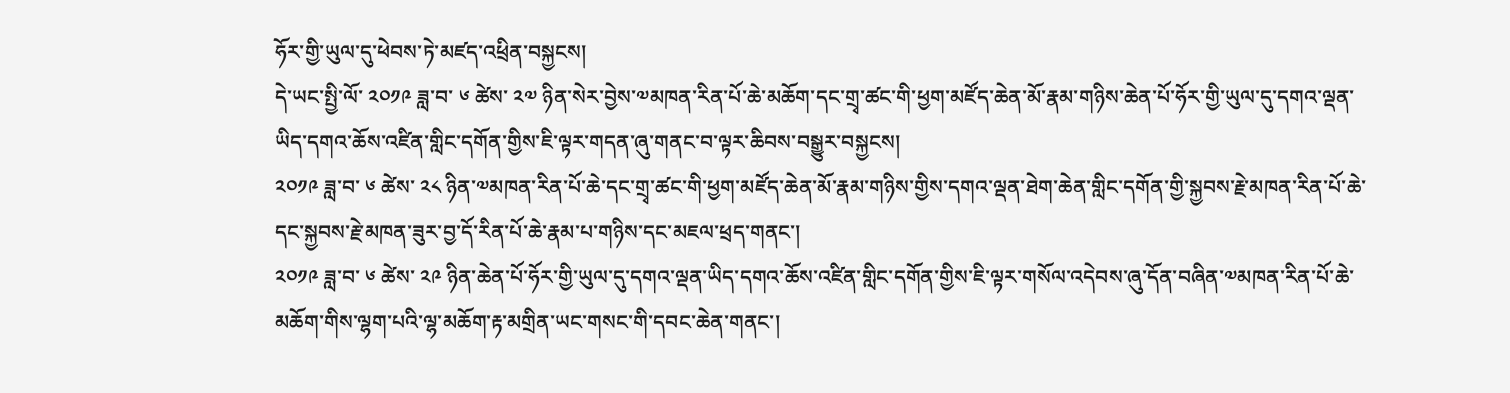ཧོར་གྱི་ཡུལ་དུ་ཕེབས་ཏེ་མཛད་འཕྲིན་བསྐྱངས།
དེ་ཡང་སྤྱི་ལོ་ ༢༠༡༩ ཟླ་བ་ ༦ ཚེས་ ༢༧ ཉིན་སེར་བྱེས་༧མཁན་རིན་པོ་ཆེ་མཆོག་དང་གྲྭ་ཚང་གི་ཕྱག་མཛོད་ཆེན་མོ་རྣམ་གཉིས་ཆེན་པོ་ཧོར་གྱི་ཡུལ་དུ་དགའ་ལྡན་ཡིད་དགའ་ཆོས་འཛིན་གླིང་དགོན་གྱིས་ཇི་ལྟར་གདན་ཞུ་གནང་བ་ལྟར་ཆིབས་བསྒྱུར་བསྐྱངས།
༢༠༡༩ ཟླ་བ་ ༦ ཚེས་ ༢༨ ཉིན་༧མཁན་རིན་པོ་ཆེ་དང་གྲྭ་ཚང་གི་ཕྱག་མཛོད་ཆེན་མོ་རྣམ་གཉིས་གྱིས་དགའ་ལྡན་ཐེག་ཆེན་གླིང་དགོན་གྱི་སྐྱབས་རྗེ་མཁན་རིན་པོ་ཆེ་དང་སྐྱབས་རྗེ་མཁན་ཟུར་བྱ་དོ་རིན་པོ་ཆེ་རྣམ་པ་གཉིས་དང་མཇལ་ཕྲད་གནང་།
༢༠༡༩ ཟླ་བ་ ༦ ཚེས་ ༢༩ ཉིན་ཆེན་པོ་ཧོར་གྱི་ཡུལ་དུ་དགའ་ལྡན་ཡིད་དགའ་ཆོས་འཛིན་གླིང་དགོན་གྱིས་ཇི་ལྟར་གསོལ་འདེབས་ཞུ་དོན་བཞིན་༧མཁན་རིན་པོ་ཆེ་མཆོག་གིས་ལྷག་པའི་ལྷ་མཆོག་རྟ་མགྲིན་ཡང་གསང་གི་དབང་ཆེན་གནང་།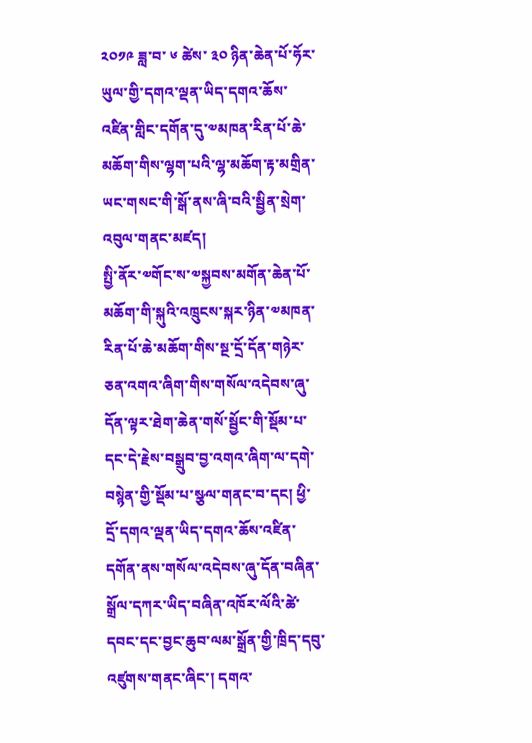༢༠༡༩ ཟླ་བ་ ༦ ཚེས་ ༣༠ ཉིན་ཆེན་པོ་ཧོར་ཡུལ་གྱི་དགའ་ལྡན་ཡིད་དགའ་ཆོས་འཛིན་གླིང་དགོན་དུ་༧མཁན་རིན་པོ་ཆེ་མཆོག་གིས་ལྷག་པའི་ལྷ་མཆོག་རྟ་མགྲིན་ཡང་གསང་གི་སྒོ་ནས་ཞི་བའི་སྦྱིན་སྲེག་འབུལ་གནང་མཛད།
སྤྱི་ནོར་༧གོང་ས་༧སྐྱབས་མགོན་ཆེན་པོ་མཆོག་གི་སྐུའི་འཁྲུངས་སྐར་ཉིན་༧མཁན་རིན་པོ་ཆེ་མཆོག་གིས་སྔ་དྲོ་དོན་གཉེར་ཅན་འགའ་ཞིག་གིས་གསོལ་འདེབས་ཞུ་དོན་ལྟར་ཐེག་ཆེན་གསོ་སྦྱོང་གི་སྡོམ་པ་དང་དེ་རྗེས་བསྒྲུབ་བྱ་འགའ་ཞིག་ལ་དགེ་བསྙེན་གྱི་སྡོམ་པ་སྩལ་གནང་བ་དང། ཕྱི་དྲོ་དགའ་ལྡན་ཡིད་དགའ་ཆོས་འཛིན་དགོན་ནས་གསོལ་འདེབས་ཞུ་དོན་བཞིན་སྒྲོལ་དཀར་ཡིད་བཞིན་འཁོར་ལོའི་ཚེ་དབང་དང་བྱང་ཆུབ་ལམ་སྒྲོན་གྱི་ཁྲིད་དབུ་འཛུགས་གནང་ཞིང་། དགའ་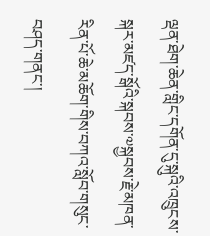ལྡན་ཐེག་ཆེན་གླིང་དགོན་དུ་སྐུའི་འཁྲུངས་སྐར་མཛད་སྒོའི་སྐབས་༧སྐྱབས་རྗེ་མཁན་རིན་པོ་ཆེ་མཆོག་གིས་བཀའ་སློབ་གསུང་བཤད་གནང་།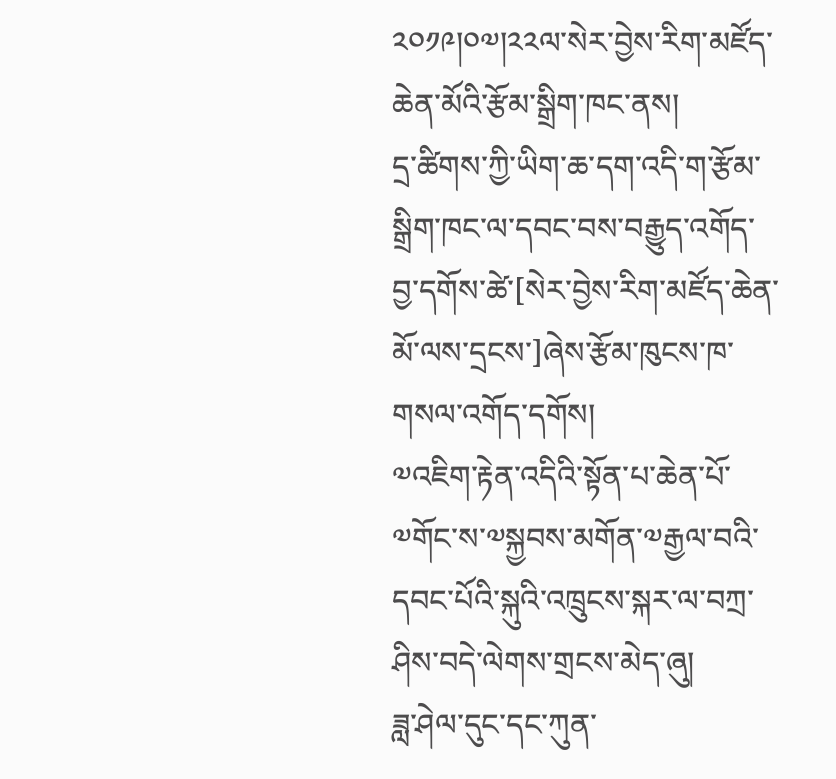༢༠༡༩།༠༧།༢༢ལ་སེར་བྱེས་རིག་མཛོད་ཆེན་མོའི་རྩོམ་སྒྲིག་ཁང་ནས།
དྲ་ཚིགས་ཀྱི་ཡིག་ཆ་དག་འདི་ག་རྩོམ་སྒྲིག་ཁང་ལ་དབང་བས་བརྒྱུད་འགོད་བྱ་དགོས་ཚེ་[སེར་བྱེས་རིག་མཛོད་ཆེན་མོ་ལས་དྲངས་]ཞེས་རྩོམ་ཁུངས་ཁ་གསལ་འགོད་དགོས།
༧འཇིག་རྟེན་འདིའི་སྟོན་པ་ཆེན་པོ་༧གོང་ས་༧སྐྱབས་མགོན་༧རྒྱལ་བའི་དབང་པོའི་སྐུའི་འཁྲུངས་སྐར་ལ་བཀྲ་ཤིས་བདེ་ལེགས་གྲངས་མེད་ཞུ།
ཟླ་ཤེལ་དུང་དང་ཀུན་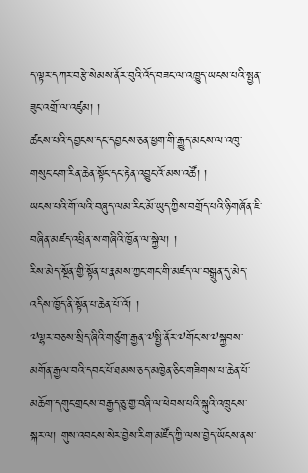ད་ལྟར་དཀར་བརྩེ་སེམས་ནོར་བུའི་འོད་བཟང་ལ་འཁྱུད་ཡངས་པའི་སྤྱན་ཟུང་འགྲོ་ལ་འཛུམ། །
ཚངས་པའི་དབྱངས་དང་དབྱངས་ཅན་ཕྱག་གི་རྒྱུད་མངས་ལ་འཁུ་གསུང་ངག་རིན་ཆེན་སྟོང་དང་རྟེན་འབྱུང་འོ་མས་འཚོ། །
ཡངས་པའི་གོ་ལའི་བཞུད་ལམ་རིང་མོ་ཡུད་ཀྱིས་བགྲོད་པའི་ཉི་གཞོན་ཇི་བཞིན་མཛད་འཕྲིན་ས་གཞིའི་ཁྱོན་ལ་སྐྱེལ། །
རིས་མེད་སྔོན་གྱི་སྟོན་པ་རྣམས་ཀྱང་གང་གི་མཛད་ལ་བསྒྲུན་དུ་མེད་འདིས་ཁྱོད་ནི་སྟོན་པ་ཆེན་པོ་འོ། །
༧ལྷར་བཅས་སྲིད་ཞིའི་གཙུག་རྒྱན་༧སྤྱི་ནོར་༧གོང་ས་༧སྐྱབས་མགོན་རྒྱལ་བའི་དབང་པོ་ཐམས་ཅད་མཁྱེན་ཅིང་གཟིགས་པ་ཆེན་པོ་མཆོག་དགུང་གྲངས་བརྒྱད་ཅུ་གྱ་བཞི་ལ་ཕེབས་པའི་སྐུའི་འཁྲུངས་སྐར་ལ། གུས་འབངས་སེར་བྱེས་རིག་མཛོད་ཀྱི་ལས་བྱེད་ཡོངས་ནས་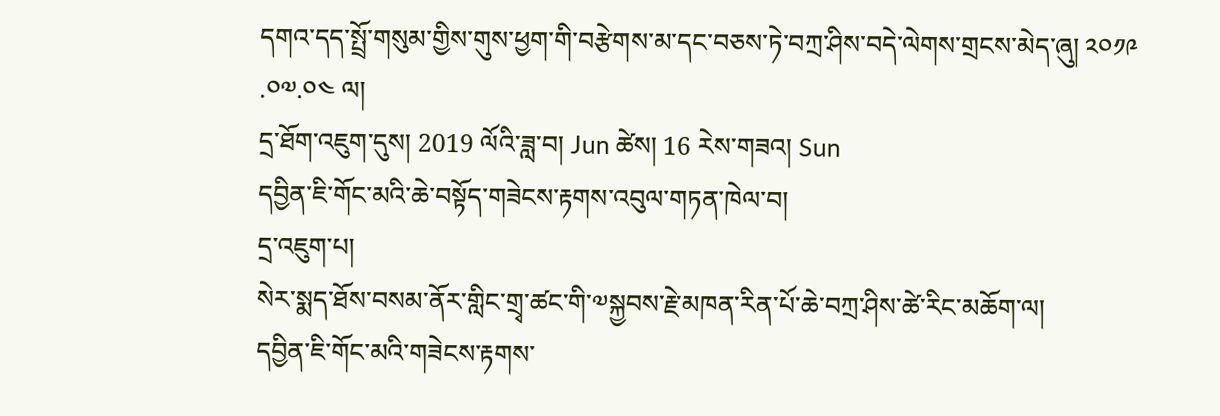དགའ་དད་སྤྲོ་གསུམ་གྱིས་གུས་ཕྱག་གི་བརྩེགས་མ་དང་བཅས་ཏེ་བཀྲ་ཤིས་བདེ་ལེགས་གྲངས་མེད་ཞུ། ༢༠༡༩ .༠༧.༠༤ ལ།
དྲ་ཐོག་འཇུག་དུས། 2019 ལོའི་ཟླ་བ། Jun ཚེས། 16 རེས་གཟའ། Sun
དབྱིན་ཇི་གོང་མའི་ཆེ་བསྟོད་གཟེངས་རྟགས་འབུལ་གཏན་ཁེལ་བ།
དྲ་འཇུག་པ།
སེར་སྨད་ཐོས་བསམ་ནོར་གླིང་གྲྭ་ཚང་གི་༧སྐྱབས་རྗེ་མཁན་རིན་པོ་ཆེ་བཀྲ་ཤིས་ཚེ་རིང་མཆོག་ལ།
དབྱིན་ཇི་གོང་མའི་གཟེངས་རྟགས་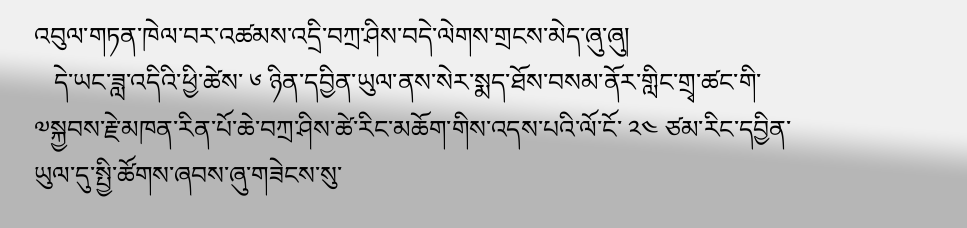འབུལ་གཏན་ཁེལ་བར་འཚམས་འདྲི་བཀྲ་ཤིས་བདེ་ལེགས་གྲངས་མེད་ཞུ་ཞུ།
   དེ་ཡང་ཟླ་འདིའི་ཕྱི་ཚེས་ ༦ ཉིན་དབྱིན་ཡུལ་ནས་སེར་སྨད་ཐོས་བསམ་ནོར་གླིང་གྲྭ་ཚང་གི་༧སྐྱབས་རྗེ་མཁན་རིན་པོ་ཆེ་བཀྲ་ཤིས་ཚེ་རིང་མཆོག་གིས་འདས་པའི་ལོ་ངོ་ ༢༤ ཙམ་རིང་དབྱིན་ཡུལ་དུ་སྤྱི་ཚོགས་ཞབས་ཞུ་གཟེངས་སུ་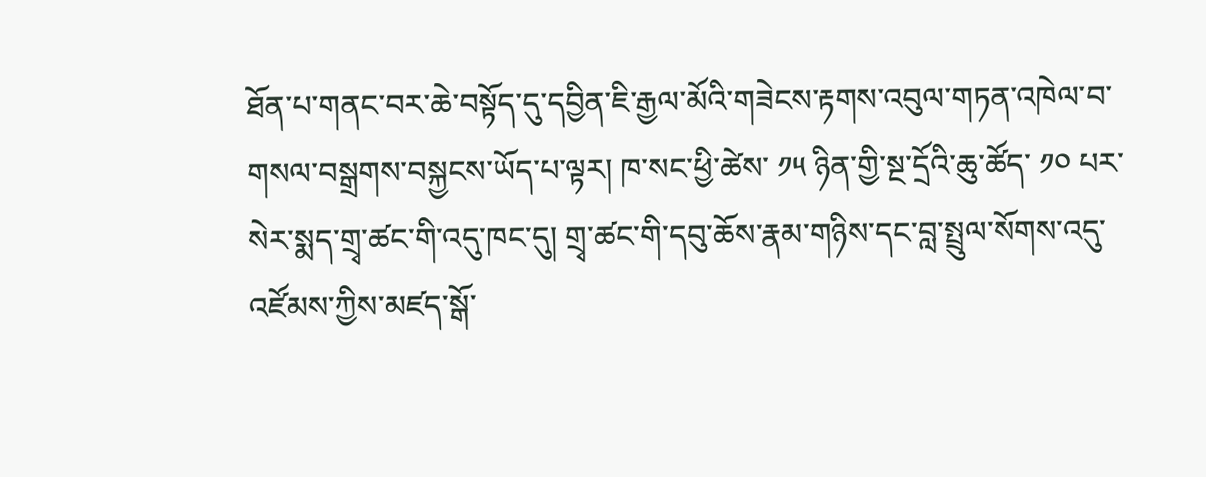ཐོན་པ་གནང་བར་ཆེ་བསྟོད་དུ་དབྱིན་ཇི་རྒྱལ་མོའི་གཟེངས་རྟགས་འབུལ་གཏན་འཁེལ་བ་གསལ་བསྒྲགས་བསྐྱངས་ཡོད་པ་ལྟར། ཁ་སང་ཕྱི་ཚེས་ ༡༥ ཉིན་གྱི་སྔ་དྲོའི་ཆུ་ཚོད་ ༡༠ པར་སེར་སྨད་གྲྭ་ཚང་གི་འདུ་ཁང་དུ། གྲྭ་ཚང་གི་དབུ་ཆོས་རྣམ་གཉིས་དང་བླ་སྤྲུལ་སོགས་འདུ་འཛོམས་ཀྱིས་མཛད་སྒོ་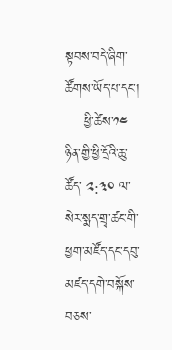སྟབས་བདེ་ཞིག་ཚོགས་ཡོད་པ་དང་།
    ཕྱི་ཚེས་༡༤ ཉིན་གྱི་ཕྱི་དྲོའི་ཆུ་ཚོད་ ༢:༣༠ ལ་སེར་སྨད་གྲྭ་ཚང་གི་ཕྱག་མཛོད་དང་དབུ་མཛད་དགེ་བསྐོས་བཅས་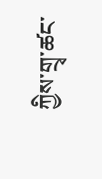ཀྱིས་གྲྭ་ཚང་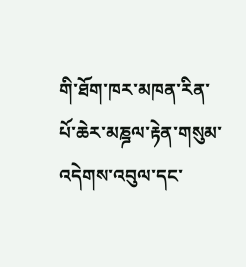གི་ཐོག་ཁར་མཁན་རིན་པོ་ཆེར་མཎྜལ་རྟེན་གསུམ་འདེགས་འབུལ་དང་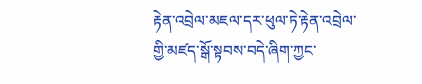རྟེན་འབྲེལ་མཇལ་དར་ཕུལ་ཏེ་རྟེན་འབྲེལ་གྱི་མཛད་སྒོ་སྟབས་བདེ་ཞིག་ཀྱང་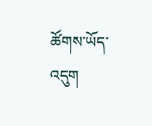ཚོགས་ཡོད་འདུག